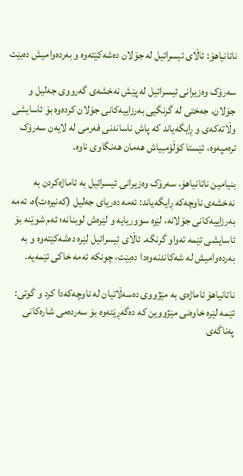ناتانیاهۆ: ئاڵای ئیسرائیل لە جۆلان دەشەکێتەوە و بەردەوامیش دەبێت

سەرۆک وەزیرانی ئیسرائیل لە پێش نەخشەی گەرووی جەلیل و جۆلان، جەختی لە گرنگیی بەرزاییەکانی جۆلان کردەوە بۆ ئاسایشی وڵاتەکەی و ڕایگەیاند کە پاش ناساندنی فەرمی لە لایەن سەرۆک ترەمپەوە، ئێستا کۆڵۆمبیاش هەمان هەنگاوی ناوە.

بنیامین ناتانیاهۆ، سەرۆک وەزیرانی ئیسرائیل بە ئاماژەکردن بە نەخشەی ناوچەکە ڕایگەیاند: ئەمە دەریای جەلیل (کەنیرەت)ە، ئەمە بەرزاییەکانی جۆلانە، لێرە سووریایە و لێرەش لوبنانە؛ ئەم شوێنە بۆ ئاسایشی ئێمە تەواو گرنگە. ئاڵای ئیسرائیل لێرە دەشەکێتەوە و بە بەردەوامیش لە شەکاندنەوەدا دەبێت، چونکە ئەمە خاکی ئێمەیە.

ناتانیاهۆ ئاماژەی بە مێژووی دەسەڵاتیان لە ناوچەکەدا کرد و گوتی: ئێمە لێرە خاوەنی مێژووین کە دەگەڕێتەوە بۆ سەردەمی شارەکانی پەناگەی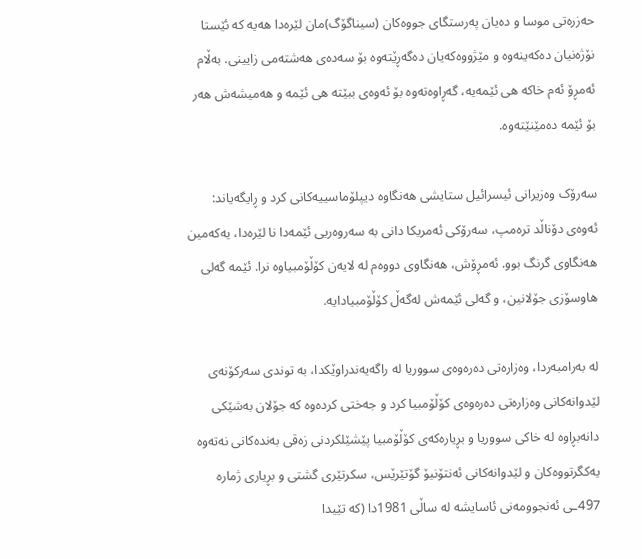حەزرەتی موسا و دەیان پەرستگای جووەکان (سیناگۆگ)مان لێرەدا هەیە کە ئێستا نۆژەنیان دەکەینەوە و مێژووەکەیان دەگەڕێتەوە بۆ سەدەی هەشتەمی زایینی. بەڵام ئەمڕۆ ئەم خاکە هی ئێمەیە، گەڕاوەتەوە بۆ ئەوەی ببێتە هی ئێمە و هەمیشەش هەر بۆ ئێمە دەمێنێتەوە.

سەرۆک وەزیرانی ئیسرائیل ستایشی هەنگاوە دیپلۆماسییەکانی کرد و ڕایگەیاند: ئەوەی دۆناڵد ترەمپ، سەرۆکی ئەمریکا دانی بە سەروەریی ئێمەدا نا لێرەدا، یەکەمین هەنگاوی گرنگ بوو. ئەمڕۆش، هەنگاوی دووەم لە لایەن کۆڵۆمبیاوە نرا. ئێمە گەلی هاوسۆزی جۆلانین، و گەلی ئێمەش لەگەڵ کۆڵۆمبیادایە.

لە بەرامبەردا، وەزارەتی دەرەوەی سووریا لە راگەیەندراوێکدا، بە توندی سەرکۆنەی لێدوانەکانی وەزارەتی دەرەوەی کۆڵۆمبیا کرد و جەختی کردەوە کە جۆلان بەشێکی دانەبڕاوە لە خاکی سووریا و بڕیارەکەی کۆڵۆمبیا پێشێلکردنی زەقی بەندەکانی نەتەوە یەکگرتووەکان و لێدوانەکانی ئەنتۆنیۆ گۆتێرێس، سکرتێری گشتی و بڕیاری ژمارە 497ـی ئەنجوومەنی ئاسایشە لە ساڵی 1981دا (کە تێیدا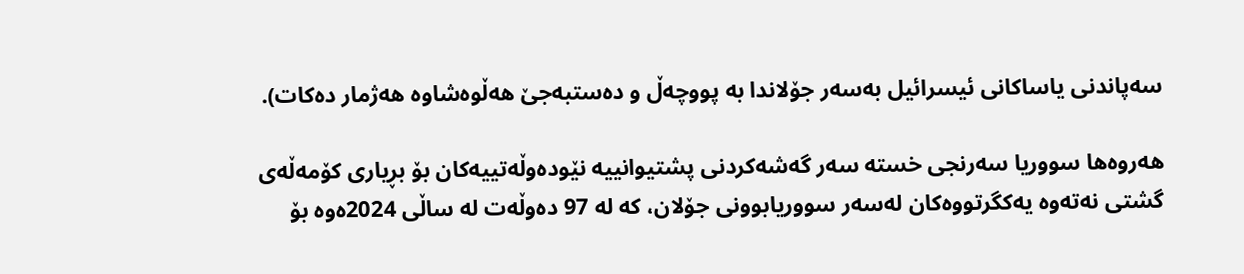سەپاندنی یاساکانی ئیسرائیل بەسەر جۆلاندا بە پووچەڵ و دەستبەجێ هەڵوەشاوە هەژمار دەکات).

هەروەها سووریا سەرنجی خستە سەر گەشەکردنی پشتیوانییە نێودەوڵەتییەکان بۆ بڕیاری کۆمەڵەی گشتی نەتەوە یەکگرتووەکان لەسەر سووریابوونی جۆلان، کە لە 97 دەوڵەت لە ساڵی 2024ەوە بۆ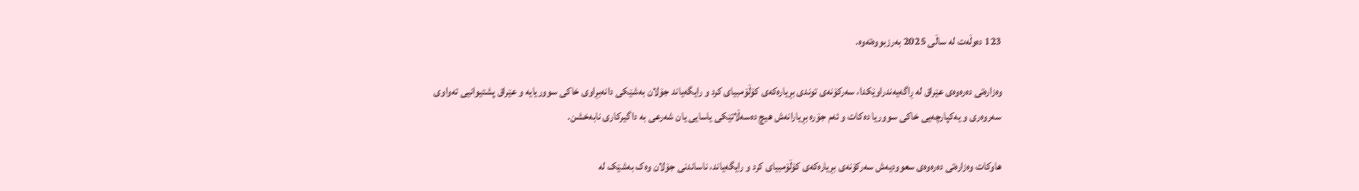123 دەوڵەت لە ساڵی 2025 بەرزبووەتەوە.

وەزارەتی دەرەوەی عێراق لە ڕاگەیەندراوێکدا، سەرکۆنەی توندی بڕیارەکەی کۆڵۆمبیای کرد و رایگەیاند جۆلان بەشێکی دانەبڕاوی خاکی سووریایە و عێراق پشتیوانیی تەواوی سەروەری و یەکپارچەیی خاکی سووریا دەکات و ئەم جۆرە بڕیارانەش هیچ دەسەڵاتێکی یاسایی یان شەرعی بە داگیرکاری نابەخشن.

هاوکات وەزارەتی دەرەوەی سعوودیەش سەرکۆنەی بڕیارەکەی کۆڵۆمبیای کرد و رایگەیاند، ناساندنی جۆلان وەک بەشێک لە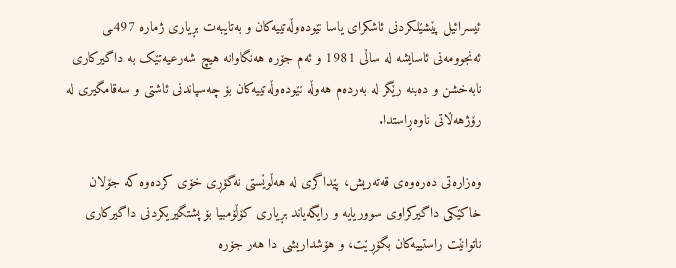ئیسرائیل پێشێلکردنی ئاشکرای یاسا نێودەوڵەتییەکان و بەتایبەت بڕیاری ژمارە 497ـی ئەنجوومەنی ئاسایشە لە ساڵی 1981 و ئەم جۆرە هەنگاوانە هیچ شەرعیەتێک بە داگیرکاری نابەخشن و دەبنە رێگر لە بەردەم هەوڵە نێودەوڵەتییەکان بۆ چەسپاندنی ئاشتی و سەقامگیری لە رۆژهەڵاتی ناوەڕاستدا.

وەزارەتی دەرەوەی قەتەریش، پێداگری لە هەڵوێستی نەگۆڕی خۆی کردەوە کە جۆلان خاکێکی داگیرکراوی سووریایە و رایگەیاند بڕیاری کۆڵۆمبیا بۆ پشتگیریکردنی داگیرکاری ناتوانێت راستییەکان بگۆڕێت، و هۆشداریشی دا هەر جۆرە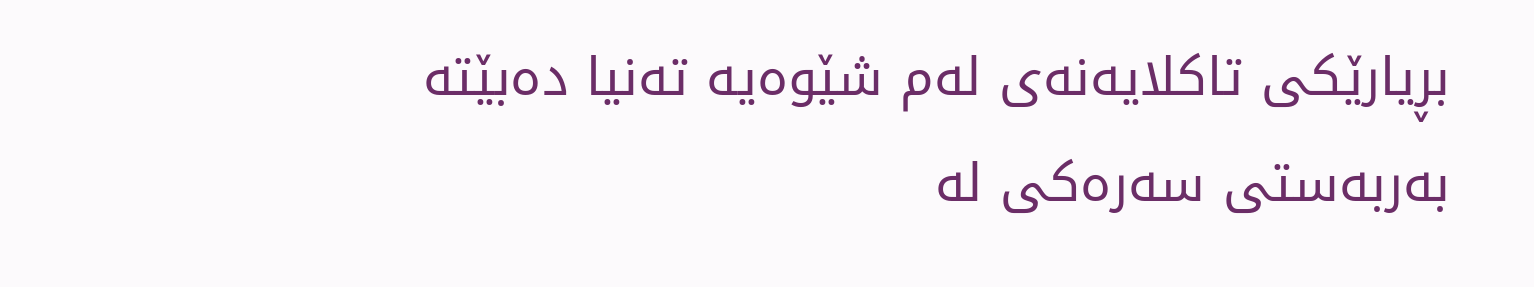بڕیارێکی تاکلایەنەی لەم شێوەیە تەنیا دەبێتە بەربەستی سەرەکی لە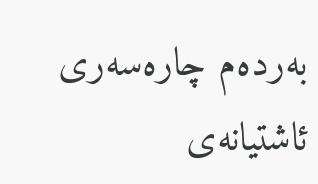بەردەم چارەسەری ئاشتیانەی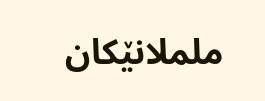ململانێکان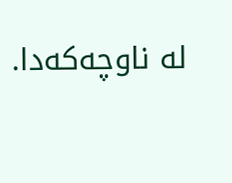لە ناوچەکەدا.